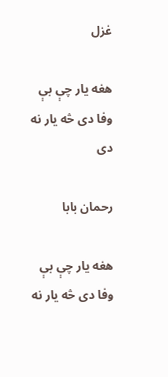غزل

هغه يار چې بې وفا دی څه يار نه دی

رحمان بابا

هغه يار چې بې وفا دی څه يار نه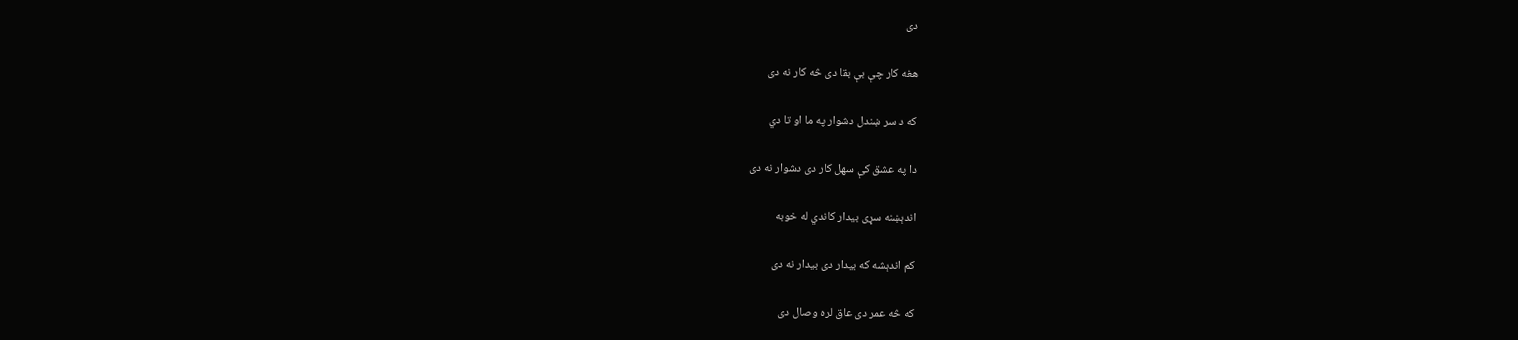دی

هغه کار چې بې بقا دی څه کار نه دی

که د سر ښندل دشوار په ما او تا دي

دا په عشق کې سهل کار دی دشوار نه دی

اندېښنه سړی بيدار کاندي له خوبه

کم اندېشه که بيدار دی بيدار نه دی

که څه عمر دی عاق لره وصال دی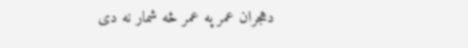دهجران عمر په عمر څه شمار نه دی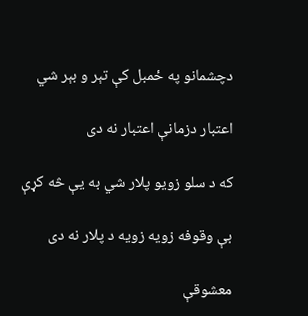دچشمانو په ځمبل کې تېر و بېر شي

اعتبار دزمانې اعتبار نه دی

که د سلو زويو پلار شي به يې څه کړې

بې وقوفه زويه زويه د پلار نه دی

معشوقې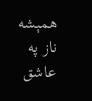همېشه ناز په عاشق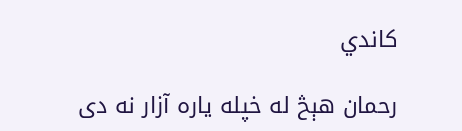کاندي

رحمان هېڅ له خپله ياره آزار نه دی